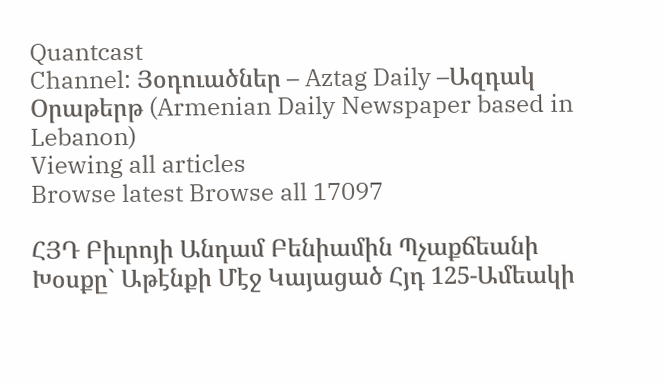Quantcast
Channel: Յօդուածներ – Aztag Daily –Ազդակ Օրաթերթ (Armenian Daily Newspaper based in Lebanon)
Viewing all articles
Browse latest Browse all 17097

ՀՅԴ Բիւրոյի Անդամ Բենիամին Պչաքճեանի Խօսքը` Աթէնքի Մէջ Կայացած Հյդ 125-Ամեակի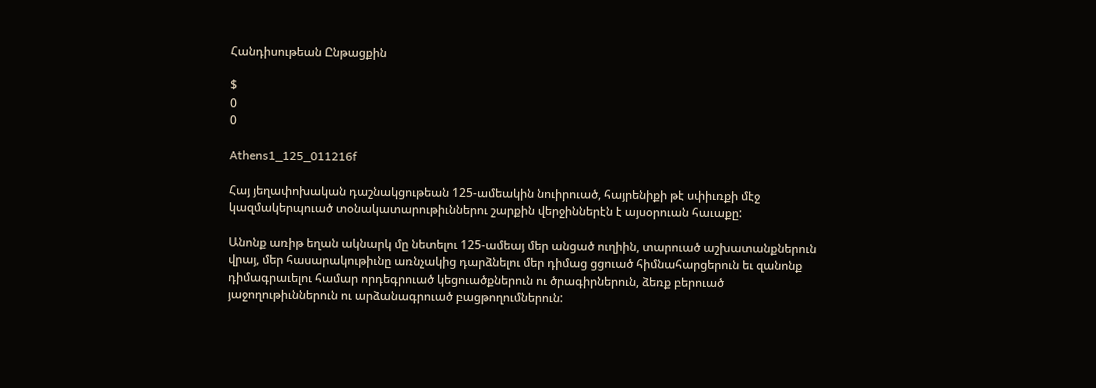Հանդիսութեան Ընթացքին

$
0
0

Athens1_125_011216f

Հայ յեղափոխական դաշնակցութեան 125-ամեակին նուիրուած, հայրենիքի թէ սփիւռքի մէջ կազմակերպուած տօնակատարութիւններու շարքին վերջիններէն է այսօրուան հաւաքը:

Անոնք առիթ եղան ակնարկ մը նետելու 125-ամեայ մեր անցած ուղիին, տարուած աշխատանքներուն վրայ, մեր հասարակութիւնը առնչակից դարձնելու մեր դիմաց ցցուած հիմնահարցերուն եւ զանոնք դիմագրաւելու համար որդեգրուած կեցուածքներուն ու ծրագիրներուն, ձեռք բերուած յաջողութիւններուն ու արձանագրուած բացթողումներուն: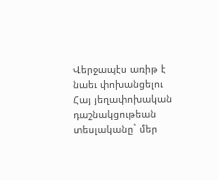Վերջապէս առիթ է նաեւ փոխանցելու Հայ յեղափոխական դաշնակցութեան տեսլականը` մեր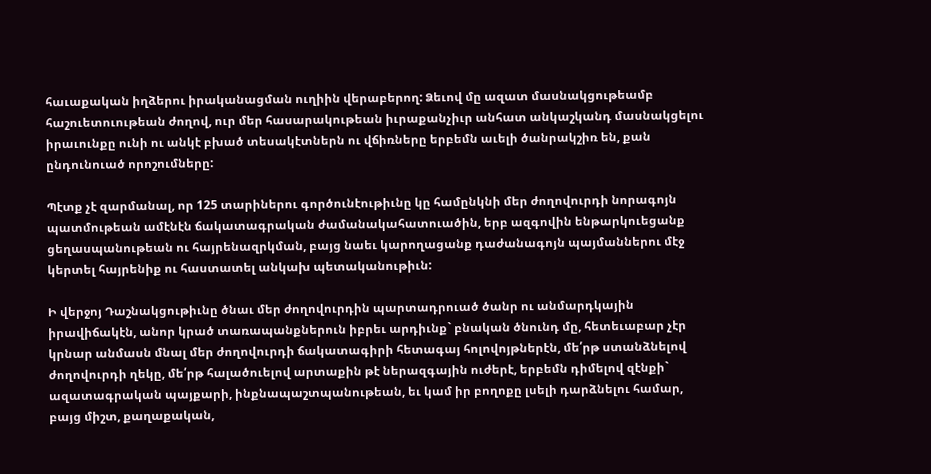հաւաքական իղձերու իրականացման ուղիին վերաբերող: Ձեւով մը ազատ մասնակցութեամբ հաշուետուութեան ժողով, ուր մեր հասարակութեան իւրաքանչիւր անհատ անկաշկանդ մասնակցելու իրաւունքը ունի ու անկէ բխած տեսակէտներն ու վճիռները երբեմն աւելի ծանրակշիռ են, քան ընդունուած որոշումները:

Պէտք չէ զարմանալ, որ 125 տարիներու գործունէութիւնը կը համընկնի մեր ժողովուրդի նորագոյն պատմութեան ամէնէն ճակատագրական ժամանակահատուածին, երբ ազգովին ենթարկուեցանք ցեղասպանութեան ու հայրենազրկման, բայց նաեւ կարողացանք դաժանագոյն պայմաններու մէջ կերտել հայրենիք ու հաստատել անկախ պետականութիւն:

Ի վերջոյ Դաշնակցութիւնը ծնաւ մեր ժողովուրդին պարտադրուած ծանր ու անմարդկային իրավիճակէն, անոր կրած տառապանքներուն իբրեւ արդիւնք` բնական ծնունդ մը, հետեւաբար չէր կրնար անմասն մնալ մեր ժողովուրդի ճակատագիրի հետագայ հոլովոյթներէն, մե՛րթ ստանձնելով ժողովուրդի ղեկը, մե՛րթ հալածուելով արտաքին թէ ներազգային ուժերէ, երբեմն դիմելով զէնքի` ազատագրական պայքարի, ինքնապաշտպանութեան, եւ կամ իր բողոքը լսելի դարձնելու համար, բայց միշտ, քաղաքական,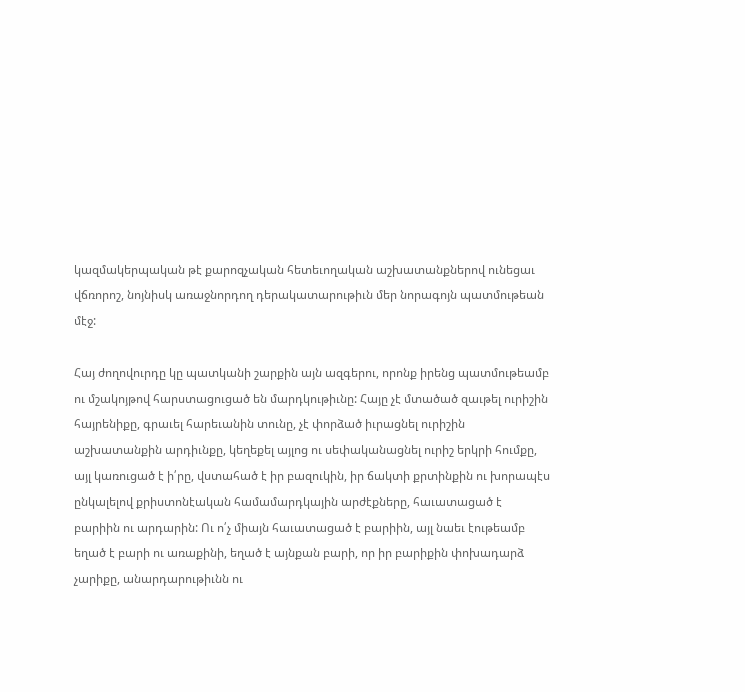կազմակերպական թէ քարոզչական հետեւողական աշխատանքներով ունեցաւ վճռորոշ, նոյնիսկ առաջնորդող դերակատարութիւն մեր նորագոյն պատմութեան մէջ:

Հայ ժողովուրդը կը պատկանի շարքին այն ազգերու, որոնք իրենց պատմութեամբ ու մշակոյթով հարստացուցած են մարդկութիւնը: Հայը չէ մտածած զաւթել ուրիշին հայրենիքը, գրաւել հարեւանին տունը, չէ փորձած իւրացնել ուրիշին աշխատանքին արդիւնքը, կեղեքել այլոց ու սեփականացնել ուրիշ երկրի հումքը, այլ կառուցած է ի՛րը, վստահած է իր բազուկին, իր ճակտի քրտինքին ու խորապէս ընկալելով քրիստոնէական համամարդկային արժէքները, հաւատացած է բարիին ու արդարին: Ու ո՛չ միայն հաւատացած է բարիին, այլ նաեւ էութեամբ եղած է բարի ու առաքինի, եղած է այնքան բարի, որ իր բարիքին փոխադարձ չարիքը, անարդարութիւնն ու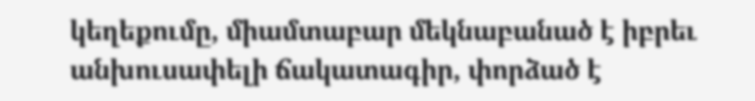կեղեքումը, միամտաբար մեկնաբանած է իբրեւ անխուսափելի ճակատագիր, փորձած է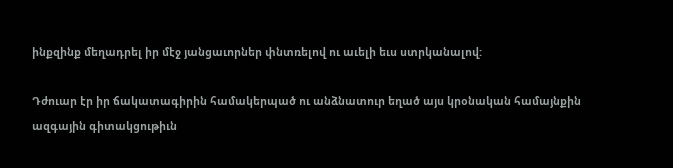ինքզինք մեղադրել իր մէջ յանցաւորներ փնտռելով ու աւելի եւս ստրկանալով:

Դժուար էր իր ճակատագիրին համակերպած ու անձնատուր եղած այս կրօնական համայնքին ազգային գիտակցութիւն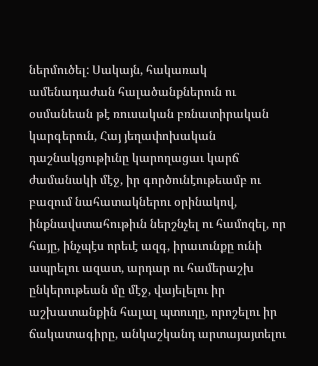ներմուծել: Սակայն, հակառակ ամենադաժան հալածանքներուն ու օսմանեան թէ ռուսական բռնատիրական կարգերուն, Հայ յեղափոխական դաշնակցութիւնը կարողացաւ կարճ ժամանակի մէջ, իր գործունէութեամբ ու բազում նահատակներու օրինակով, ինքնավստահութիւն ներշնչել ու համոզել, որ հայը, ինչպէս որեւէ ազգ, իրաւունքը ունի ապրելու ազատ, արդար ու համերաշխ ընկերութեան մը մէջ, վայելելու իր աշխատանքին հալալ պտուղը, որոշելու իր ճակատագիրը, անկաշկանդ արտայայտելու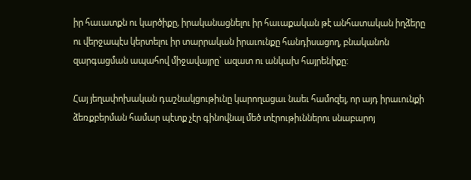իր հաւատքն ու կարծիքը, իրականացնելու իր հաւաքական թէ անհատական իղձերը ու վերջապէս կերտելու իր տարրական իրաւունքը հանդիսացող, բնականոն զարգացման ապահով միջավայրը` ազատ ու անկախ հայրենիքը:

Հայ յեղափոխական դաշնակցութիւնը կարողացաւ նաեւ համոզել, որ այդ իրաւունքի ձեռքբերման համար պէտք չէր գինովնալ մեծ տէրութիւններու սնաբարոյ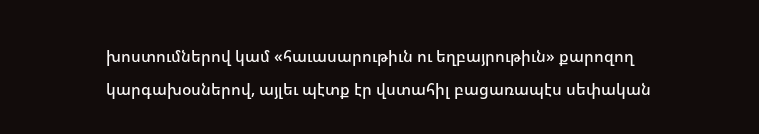խոստումներով կամ «հաւասարութիւն ու եղբայրութիւն» քարոզող  կարգախօսներով, այլեւ պէտք էր վստահիլ բացառապէս սեփական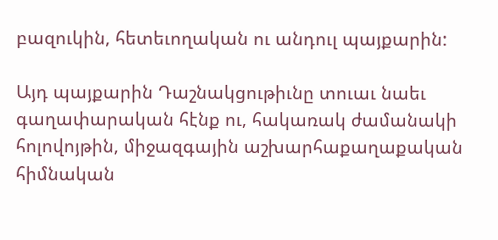բազուկին, հետեւողական ու անդուլ պայքարին:

Այդ պայքարին Դաշնակցութիւնը տուաւ նաեւ գաղափարական հէնք ու, հակառակ ժամանակի հոլովոյթին, միջազգային աշխարհաքաղաքական հիմնական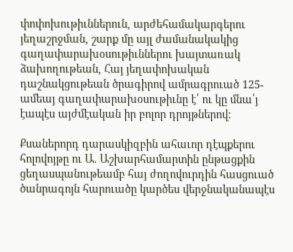փոփոխութիւններուն, արժեհամակարգերու յեղաշրջման, շարք մը այլ ժամանակակից գաղափարախօսութիւններու խայտառակ ձախողութեան, Հայ յեղափոխական դաշնակցութեան ծրագիրով ամրագրուած 125-ամեայ գաղափարախօսութիւնը է՛ ու կը մնա՛յ էապէս այժմէական իր բոլոր դրոյթներով:

Քսաներորդ դարասկիզբին ահաւոր դէպքերու հոլովոյթը ու Ա. Աշխարհամարտին ընթացքին ցեղասպանութեամբ հայ ժողովուրդին հասցուած ծանրագոյն հարուածը կարծես վերջնականապէս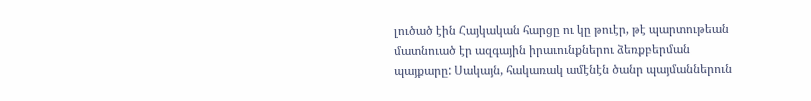լուծած էին Հայկական հարցը ու կը թուէր, թէ պարտութեան մատնուած էր ազգային իրաւունքներու ձեռքբերման պայքարը: Սակայն, հակառակ ամէնէն ծանր պայմաններուն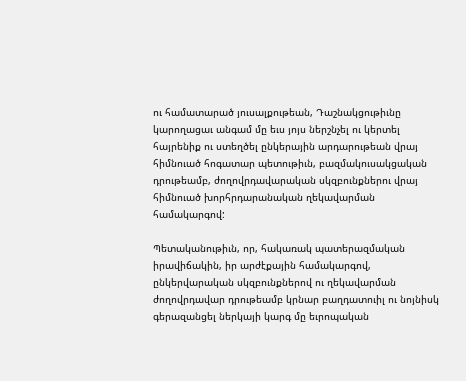ու համատարած յուսալքութեան, Դաշնակցութիւնը կարողացաւ անգամ մը եւս յոյս ներշնչել ու կերտել հայրենիք ու ստեղծել ընկերային արդարութեան վրայ հիմնուած հոգատար պետութիւն, բազմակուսակցական դրութեամբ, ժողովրդավարական սկզբունքներու վրայ հիմնուած խորհրդարանական ղեկավարման համակարգով:

Պետականութիւն, որ, հակառակ պատերազմական իրավիճակին, իր արժէքային համակարգով, ընկերվարական սկզբունքներով ու ղեկավարման ժողովրդավար դրութեամբ կրնար բաղդատուիլ ու նոյնիսկ գերազանցել ներկայի կարգ մը եւրոպական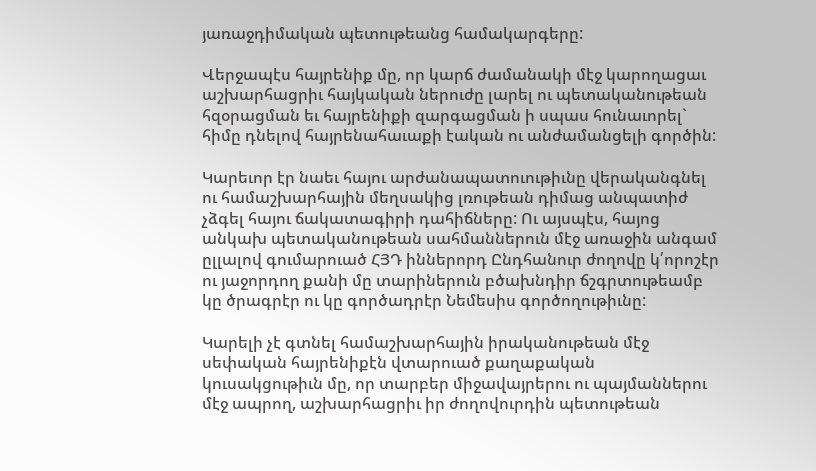յառաջդիմական պետութեանց համակարգերը:

Վերջապէս հայրենիք մը, որ կարճ ժամանակի մէջ կարողացաւ աշխարհացրիւ հայկական ներուժը լարել ու պետականութեան հզօրացման եւ հայրենիքի զարգացման ի սպաս հունաւորել` հիմը դնելով հայրենահաւաքի էական ու անժամանցելի գործին:

Կարեւոր էր նաեւ հայու արժանապատուութիւնը վերականգնել ու համաշխարհային մեղսակից լռութեան դիմաց անպատիժ չձգել հայու ճակատագիրի դահիճները: Ու այսպէս, հայոց անկախ պետականութեան սահմաններուն մէջ առաջին անգամ ըլլալով գումարուած ՀՅԴ իններորդ Ընդհանուր ժողովը կ՛որոշէր ու յաջորդող քանի մը տարիներուն բծախնդիր ճշգրտութեամբ կը ծրագրէր ու կը գործադրէր Նեմեսիս գործողութիւնը:

Կարելի չէ գտնել համաշխարհային իրականութեան մէջ սեփական հայրենիքէն վտարուած քաղաքական կուսակցութիւն մը, որ տարբեր միջավայրերու ու պայմաններու մէջ ապրող, աշխարհացրիւ իր ժողովուրդին պետութեան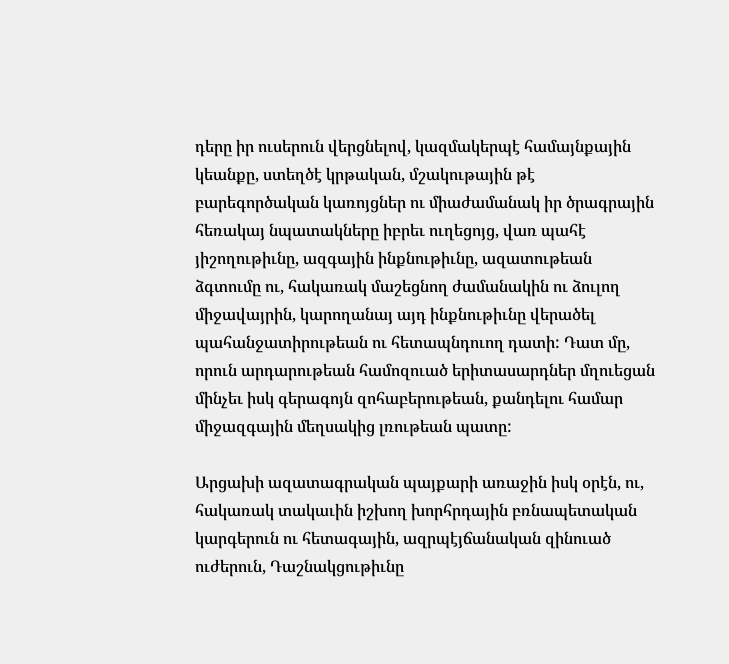դերը իր ուսերուն վերցնելով, կազմակերպէ համայնքային կեանքը, ստեղծէ կրթական, մշակութային թէ բարեգործական կառոյցներ ու միաժամանակ իր ծրագրային հեռակայ նպատակները իբրեւ ուղեցոյց, վառ պահէ յիշողութիւնը, ազգային ինքնութիւնը, ազատութեան ձգտումը ու, հակառակ մաշեցնող ժամանակին ու ձուլող միջավայրին, կարողանայ այդ ինքնութիւնը վերածել պահանջատիրութեան ու հետապնդուող դատի: Դատ մը, որուն արդարութեան համոզուած երիտասարդներ մղուեցան մինչեւ իսկ գերագոյն զոհաբերութեան, քանդելու համար միջազգային մեղսակից լռութեան պատը:

Արցախի ազատագրական պայքարի առաջին իսկ օրէն, ու, հակառակ տակաւին իշխող խորհրդային բռնապետական կարգերուն ու հետագային, ազրպէյճանական զինուած ուժերուն, Դաշնակցութիւնը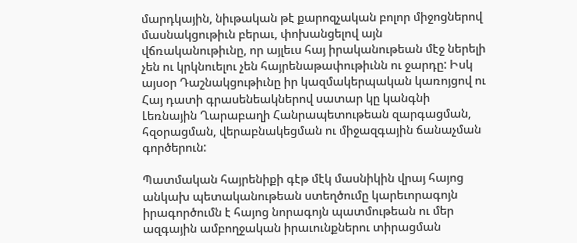մարդկային, նիւթական թէ քարոզչական բոլոր միջոցներով մասնակցութիւն բերաւ, փոխանցելով այն վճռականութիւնը, որ այլեւս հայ իրականութեան մէջ ներելի չեն ու կրկնուելու չեն հայրենաթափութիւնն ու ջարդը: Իսկ այսօր Դաշնակցութիւնը իր կազմակերպական կառոյցով ու Հայ դատի գրասենեակներով սատար կը կանգնի Լեռնային Ղարաբաղի Հանրապետութեան զարգացման, հզօրացման, վերաբնակեցման ու միջազգային ճանաչման գործերուն:

Պատմական հայրենիքի գէթ մէկ մասնիկին վրայ հայոց անկախ պետականութեան ստեղծումը կարեւորագոյն իրագործումն է հայոց նորագոյն պատմութեան ու մեր ազգային ամբողջական իրաւունքներու տիրացման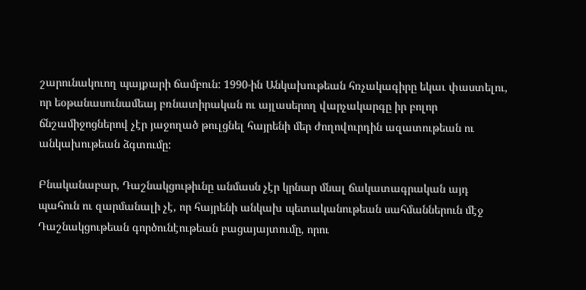շարունակուող պայքարի ճամբուն: 1990-ին Անկախութեան հռչակագիրը եկաւ փաստելու, որ եօթանասունամեայ բռնատիրական ու այլասերող վարչակարգը իր բոլոր ճնշամիջոցներով չէր յաջողած թուլցնել հայրենի մեր ժողովուրդին ազատութեան ու անկախութեան ձգտումը:

Բնականաբար, Դաշնակցութիւնը անմասն չէր կրնար մնալ ճակատագրական այդ պահուն ու զարմանալի չէ, որ հայրենի անկախ պետականութեան սահմաններուն մէջ Դաշնակցութեան գործունէութեան բացայայտումը, որու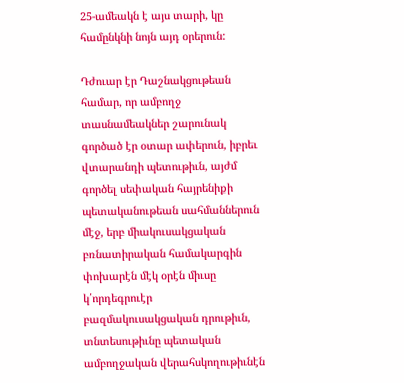25-ամեակն է այս տարի, կը համընկնի նոյն այդ օրերուն:

Դժուար էր Դաշնակցութեան համար, որ ամբողջ տասնամեակներ շարունակ գործած էր օտար ափերուն, իբրեւ վտարանդի պետութիւն, այժմ գործել սեփական հայրենիքի պետականութեան սահմաններուն մէջ, երբ միակուսակցական բռնատիրական համակարգին փոխարէն մէկ օրէն միւսը կ՛որդեգրուէր բազմակուսակցական դրութիւն, տնտեսութիւնը պետական ամբողջական վերահսկողութիւնէն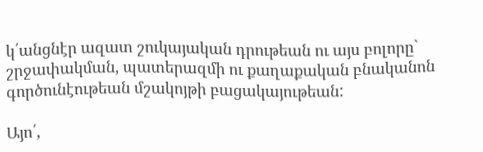կ՛անցնէր ազատ շուկայական դրութեան ու այս բոլորը` շրջափակման, պատերազմի ու քաղաքական բնականոն գործունէութեան մշակոյթի բացակայութեան:

Այո՛,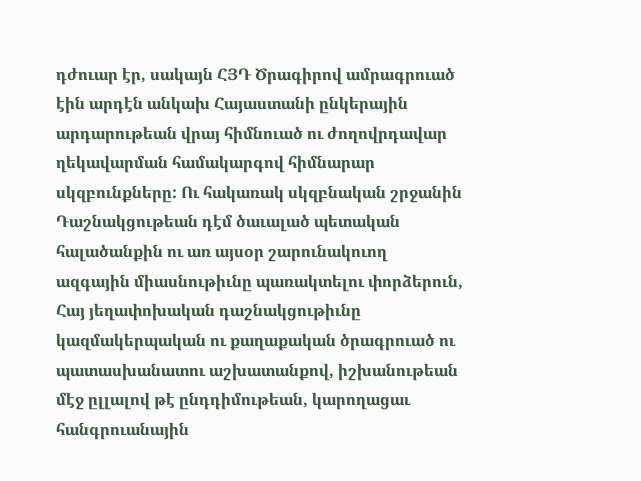դժուար էր, սակայն ՀՅԴ Ծրագիրով ամրագրուած էին արդէն անկախ Հայաստանի ընկերային արդարութեան վրայ հիմնուած ու ժողովրդավար ղեկավարման համակարգով հիմնարար սկզբունքները: Ու հակառակ սկզբնական շրջանին Դաշնակցութեան դէմ ծաւալած պետական հալածանքին ու առ այսօր շարունակուող ազգային միասնութիւնը պառակտելու փորձերուն, Հայ յեղափոխական դաշնակցութիւնը կազմակերպական ու քաղաքական ծրագրուած ու պատասխանատու աշխատանքով, իշխանութեան մէջ ըլլալով թէ ընդդիմութեան, կարողացաւ հանգրուանային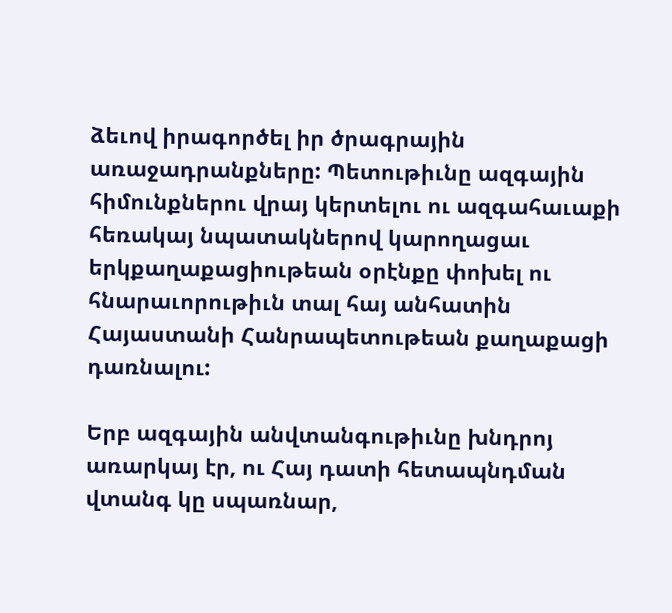ձեւով իրագործել իր ծրագրային առաջադրանքները: Պետութիւնը ազգային հիմունքներու վրայ կերտելու ու ազգահաւաքի հեռակայ նպատակներով կարողացաւ երկքաղաքացիութեան օրէնքը փոխել ու հնարաւորութիւն տալ հայ անհատին Հայաստանի Հանրապետութեան քաղաքացի դառնալու:

Երբ ազգային անվտանգութիւնը խնդրոյ առարկայ էր, ու Հայ դատի հետապնդման վտանգ կը սպառնար,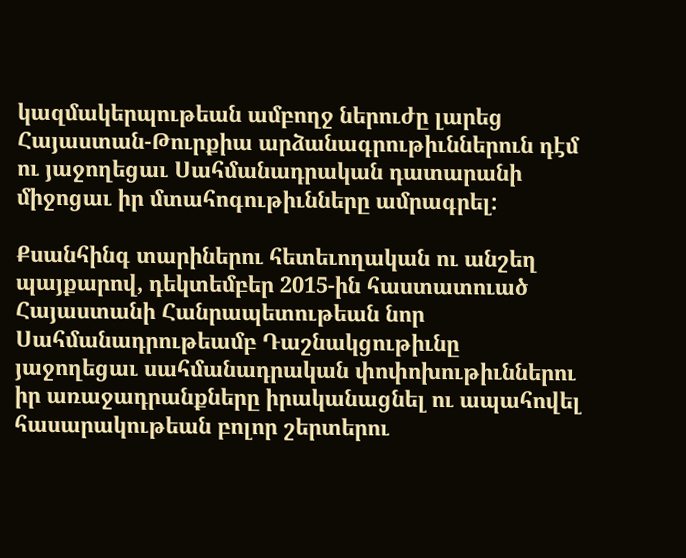կազմակերպութեան ամբողջ ներուժը լարեց Հայաստան-Թուրքիա արձանագրութիւններուն դէմ ու յաջողեցաւ Սահմանադրական դատարանի միջոցաւ իր մտահոգութիւնները ամրագրել:

Քսանհինգ տարիներու հետեւողական ու անշեղ պայքարով, դեկտեմբեր 2015-ին հաստատուած Հայաստանի Հանրապետութեան նոր Սահմանադրութեամբ Դաշնակցութիւնը յաջողեցաւ սահմանադրական փոփոխութիւններու իր առաջադրանքները իրականացնել ու ապահովել հասարակութեան բոլոր շերտերու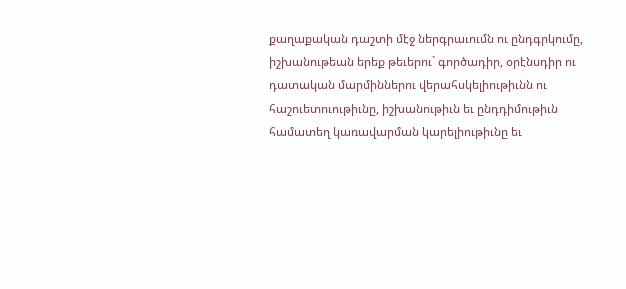քաղաքական դաշտի մէջ ներգրաւումն ու ընդգրկումը, իշխանութեան երեք թեւերու` գործադիր, օրէնսդիր ու դատական մարմիններու վերահսկելիութիւնն ու հաշուետուութիւնը, իշխանութիւն եւ ընդդիմութիւն համատեղ կառավարման կարելիութիւնը եւ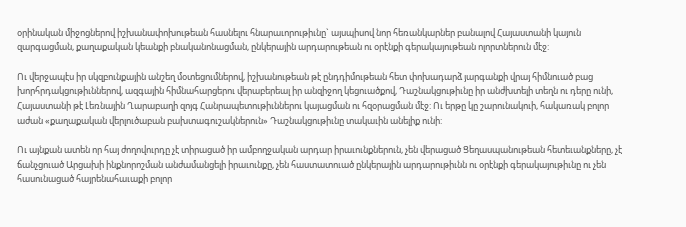օրինական միջոցներով իշխանափոխութեան հասնելու հնարաւորութիւնը` այսպիսով նոր հեռանկարներ բանալով Հայաստանի կայուն զարգացման, քաղաքական կեանքի բնականոնացման, ընկերային արդարութեան ու օրէնքի գերակայութեան ոլորտներուն մէջ:

Ու վերջապէս իր սկզբունքային անշեղ մօտեցումներով, իշխանութեան թէ ընդդիմութեան հետ փոխադարձ յարգանքի վրայ հիմնուած բաց խորհրդակցութիւններով, ազգային հիմնահարցերու վերաբերեալ իր անզիջող կեցուածքով, Դաշնակցութիւնը իր անժխտելի տեղն ու դերը ունի, Հայաստանի թէ Լեռնային Ղարաբաղի զոյգ Հանրապետութիւններու կայացման ու հզօրացման մէջ: Ու երթը կը շարունակուի, հակառակ բոլոր աժան «քաղաքական վերլուծաբան բախտագուշակներուն» Դաշնակցութիւնը տակաւին անելիք ունի:

Ու այնքան ատեն որ հայ ժողովուրդը չէ տիրացած իր ամբողջական արդար իրաւունքներուն, չեն վերացած Ցեղասպանութեան հետեւանքները, չէ ճանչցուած Արցախի ինքնորոշման անժամանցելի իրաւունքը, չեն հաստատուած ընկերային արդարութիւնն ու օրէնքի գերակայութիւնը ու չեն հասունացած հայրենահաւաքի բոլոր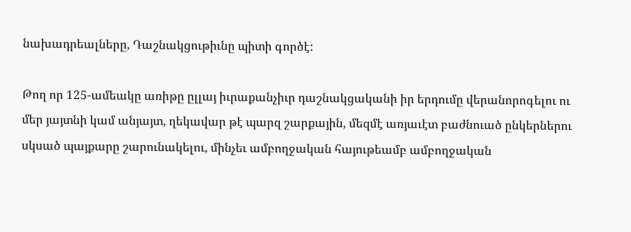նախադրեալները, Դաշնակցութիւնը պիտի գործէ:

Թող որ 125-ամեակը առիթը ըլլայ իւրաքանչիւր դաշնակցականի իր երդումը վերանորոգելու ու մեր յայտնի կամ անյայտ, ղեկավար թէ պարզ շարքային, մեզմէ առյաւէտ բաժնուած ընկերներու սկսած պայքարը շարունակելու, մինչեւ ամբողջական հայութեամբ ամբողջական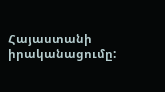Հայաստանի իրականացումը: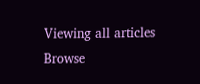Viewing all articles
Browse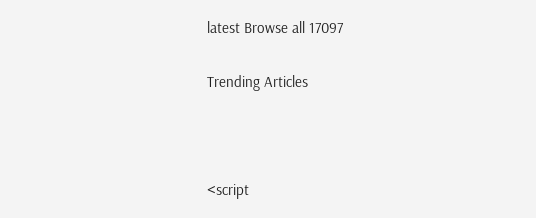latest Browse all 17097

Trending Articles



<script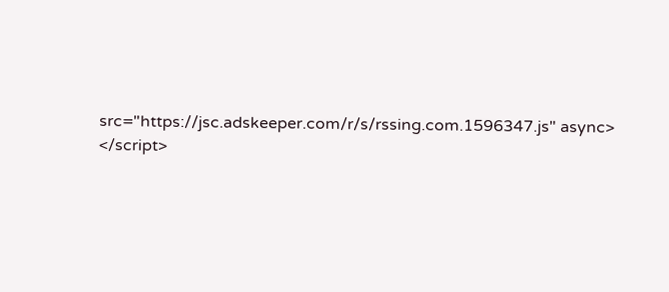src="https://jsc.adskeeper.com/r/s/rssing.com.1596347.js" async> </script>